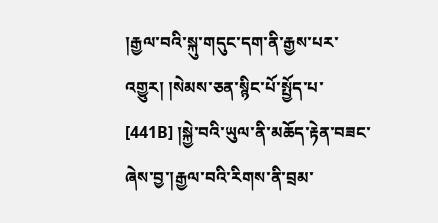།རྒྱལ་བའི་སྐུ་གདུང་དག་ནི་རྒྱས་པར་འགྱུར། །སེམས་ཅན་སྙིང་པོ་སྤྱོད་པ་ [441B] །སྐྱེ་བའི་ཡུལ་ནི་མཆོད་རྟེན་བཟང་ཞེས་བྱ་།རྒྱལ་བའི་རིགས་ནི་བྲམ་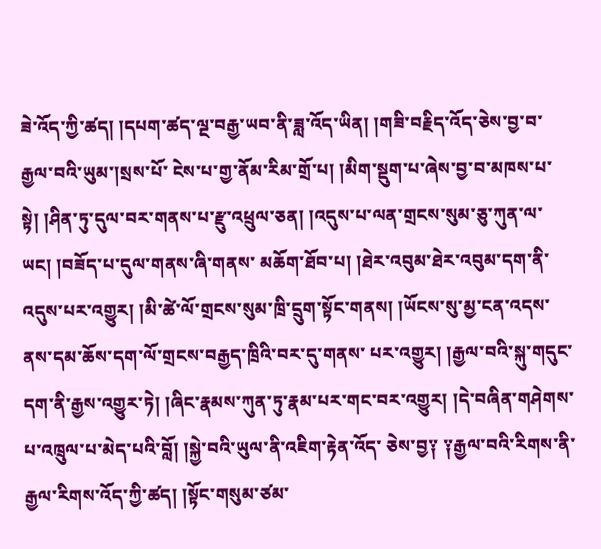ཟེ་འོད་ཀྱི་ཚད། །དཔག་ཚད་ལྔ་བརྒྱ་ཡབ་ནི་ཟླ་འོད་ཡིན། །གཟི་བརྗིད་འོད་ཅེས་བྱ་བ་རྒྱལ་བའི་ཡུམ་།སྲས་པོ་ ངེས་པ་གྱ་ནོམ་རིམ་གྲོ་པ། །མིག་སྡུག་པ་ཞེས་བྱ་བ་མཁས་པ་སྟེ། །ཤིན་ཏུ་དུལ་བར་གནས་པ་རྫུ་འཕྲུལ་ཅན། །འདུས་པ་ལན་གྲངས་སུམ་ཅུ་ཀུན་ལ་ཡང། །བཟོད་པ་དུལ་གནས་ཞི་གནས་ མཆོག་ཐོབ་པ། །ཐེར་འབུམ་ཐེར་འབུམ་དག་ནི་འདུས་པར་འགྱུར། །མི་ཚེ་ལོ་གྲངས་སུམ་ཁྲི་དྲུག་སྟོང་གནས། །ཡོངས་སུ་མྱ་ངན་འདས་ནས་དམ་ཆོས་དག་ལོ་གྲངས་བརྒྱད་ཁྲིའི་བར་དུ་གནས་ པར་འགྱུར། །རྒྱལ་བའི་སྐུ་གདུང་དག་ནི་རྒྱས་འགྱུར་ཏེ། །ཞིང་རྣམས་ཀུན་ཏུ་རྣམ་པར་གང་བར་འགྱུར། །དེ་བཞིན་གཤེགས་པ་འཁྲུལ་པ་མེད་པའི་བློ། །སྐྱེ་བའི་ཡུལ་ནི་འཇིག་རྟེན་འོད་ ཅེས་བྱ༑ ༑རྒྱལ་བའི་རིགས་ནི་རྒྱལ་རིགས་འོད་ཀྱི་ཚད། །སྟོང་གསུམ་ཙམ་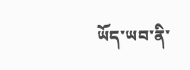ཡོད་ཡབ་ནི་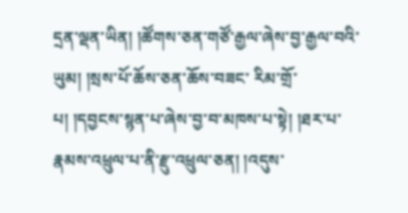དྲན་ལྡན་ཡིན། །ཚོགས་ཅན་གཙོ་རྒྱལ་ཞེས་བྱ་རྒྱལ་བའི་ཡུམ། །སྲས་པོ་ཆོས་ཅན་ཆོས་བཟང་ རིམ་གྲོ་པ། །དབྱངས་སྙན་པ་ཞེས་བྱ་བ་མཁས་པ་སྟེ། །ཐར་པ་རྣམས་འཕྲུལ་པ་ནི་རྫུ་འཕྲུལ་ཅན། །འདུས་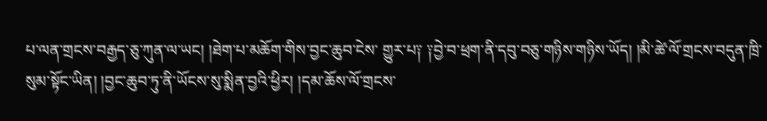པ་ལན་གྲངས་བརྒྱད་ཅུ་ཀུན་ལ་ཡང། །ཐེག་པ་མཆོག་གིས་བྱང་ཆུབ་ངེས་ གྱུར་པ༑ ༑བྱེ་བ་ཕྲག་ནི་དབུ་བཅུ་གཉིས་གཉིས་ཡོད། །མི་ཚེ་ལོ་གྲངས་བདུན་ཁྲི་སུམ་སྟོང་ཡིན། །བྱང་ཆུབ་ཏུ་ནི་ཡོངས་སུ་སྨིན་བྱའི་ཕྱིར། །དམ་ཆོས་ལོ་གྲངས་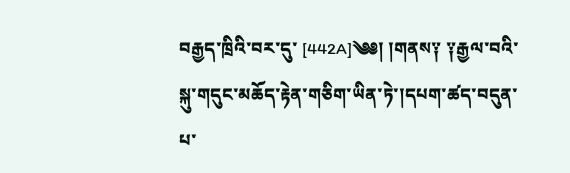བརྒྱད་ཁྲིའི་བར་དུ་ [442A]༄༅། །གནས༑ ༑རྒྱལ་བའི་སྐུ་གདུང་མཆོད་རྟེན་གཅིག་ཡིན་ཏེ་།དཔག་ཚད་བདུན་པ་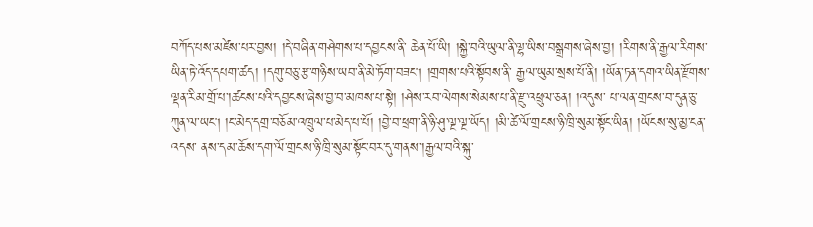བཀོད་པས་མཛེས་པར་བྱས། །དེ་བཞིན་གཤེགས་པ་དབྱངས་ནི་ ཆེན་པོ་ཡི། །སྐྱེ་བའི་ཡུལ་ནི་ལྷ་ཡིས་བསྒྲགས་ཞེས་བྱ། །རིགས་ནི་རྒྱལ་རིགས་ཡིན་ཏེ་འོད་དཔག་ཚད། །དགུ་བཅུ་རྩ་གཉིས་ཡབ་ནི་མེ་ཏོག་བཟང། །གྲགས་པའི་སྟོབས་ནི་ རྒྱལ་ཡུམ་སྲས་པོ་ནི། །ཡོན་ཏན་དགའ་ཡིན་རྫོགས་ལྡན་རིམ་གྲོ་པ་།ཚངས་པའི་དབྱངས་ཞེས་བྱ་བ་མཁས་པ་སྟེ། །ཤེས་རབ་ལེགས་སེམས་པ་ནི་རྫུ་འཕྲུལ་ཅན། །འདུས་ པ་ལན་གྲངས་བ་དུན་ཅུ་ཀུན་ལ་ཡང། །ང་མེད་དགྲ་བཅོམ་འཁྲུལ་པ་མེད་པ་པོ། །བྱེ་བ་ཕྲག་ནི་ཉི་ཤུ་ལྔ་ལྔ་ཡོད། །མི་ཚེ་ལོ་གྲངས་ཉི་ཁྲི་སུམ་སྟོང་ཡིན། །ཡོངས་སུ་མྱ་ངན་འདས་ ནས་དམ་ཆོས་དག་ལོ་གྲངས་ཉི་ཁྲི་སུམ་སྟོང་བར་དུ་གནས་།རྒྱལ་བའི་སྐུ་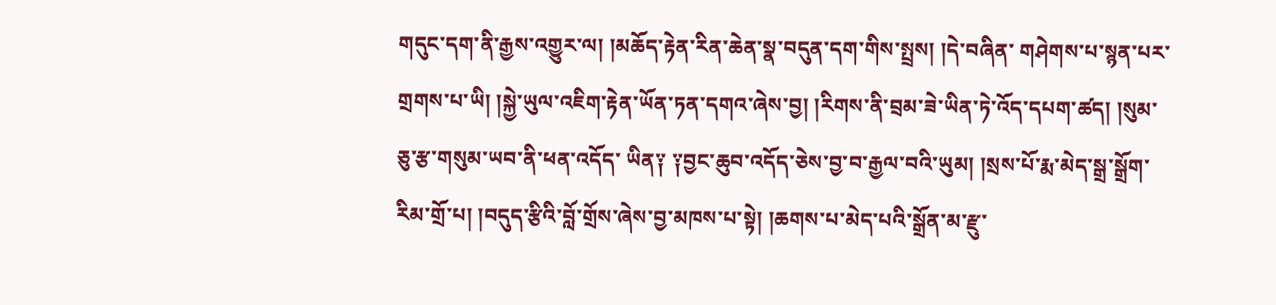གདུང་དག་ནི་རྒྱས་འགྱུར་ལ། །མཆོད་རྟེན་རིན་ཆེན་སྣ་བདུན་དག་གིས་སྤྲས། །དེ་བཞིན་ གཤེགས་པ་སྙན་པར་གྲགས་པ་ཡི། །སྐྱེ་ཡུལ་འཇིག་རྟེན་ཡོན་ཏན་དགའ་ཞེས་བྱ། །རིགས་ནི་བྲམ་ཟེ་ཡིན་ཏེ་འོད་དཔག་ཚད། །སུམ་ཅུ་རྩ་གསུམ་ཡབ་ནི་ཕན་འདོད་ ཡིན༑ ༑བྱང་ཆུབ་འདོད་ཅེས་བྱ་བ་རྒྱལ་བའི་ཡུམ། །སྲས་པོ་རྨ་མེད་སྒྲ་སྒྲོག་རིམ་གྲོ་པ། །བདུད་རྩིའི་བློ་གྲོས་ཞེས་བྱ་མཁས་པ་སྟེ། །ཆགས་པ་མེད་པའི་སྒྲོན་མ་རྫུ་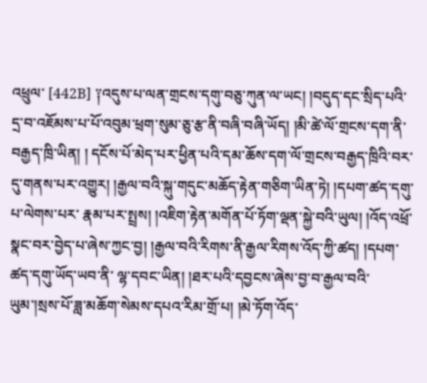འཕྲུལ་ [442B] ༑འདུས་པ་ལན་གྲངས་དགུ་བཅུ་ཀུན་ལ་ཡང། །བདུད་དང་སྲིད་པའི་དྲ་བ་འཇོམས་པ་པོ་འབུམ་ཕྲག་སུམ་ཅུ་རྩ་ནི་བཞི་བཞི་ཡོད། །མི་ཚེ་ལོ་གྲངས་དག་ནི་བརྒྱད་ཁྲི་ཡིན། ། དངོས་པོ་མེད་པར་ཕྱིན་པའི་དམ་ཆོས་དག་ལོ་གྲངས་བརྒྱད་ཁྲིའི་བར་དུ་གནས་པར་འགྱུར། །རྒྱལ་བའི་སྐུ་གདུང་མཆོད་རྟེན་གཅིག་ཡིན་ཏེ། །དཔག་ཚད་དགུ་པ་ལེགས་པར་ རྣམ་པར་སྤྲས། །འཇིག་རྟེན་མགོན་པོ་ཏོག་ལྡན་སྐྱེ་བའི་ཡུལ། །འོད་འཕྲོ་སྣང་བར་བྱེད་པ་ཞེས་ཀྱང་བྱ། །རྒྱལ་བའི་རིགས་ནི་རྒྱལ་རིགས་འོད་ཀྱི་ཚད། །དཔག་ཚད་དགུ་ཡོད་ཡབ་ནི་ ལྷ་དབང་ཡིན། །ཐར་པའི་དབྱངས་ཞེས་བྱ་བ་རྒྱལ་བའི་ཡུམ་།སྲས་པོ་ཟླ་མཆོག་སེམས་དཔའ་རིམ་གྲོ་པ། །མེ་ཏོག་འོད་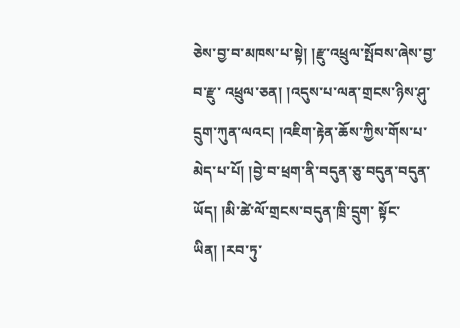ཅེས་བྱ་བ་མཁས་པ་སྟེ། །རྫུ་འཕྲུལ་སྤོབས་ཞེས་བྱ་བ་རྫུ་ འཕྲུལ་ཅན། །འདུས་པ་ལན་གྲངས་ཉིས་ཤུ་དྲུག་ཀུན་ལའང། །འཇིག་རྟེན་ཆོས་ཀྱིས་གོས་པ་མེད་པ་པོ། །བྱེ་བ་ཕྲག་ནི་བདུན་ཅུ་བདུན་བདུན་ཡོད། །མི་ཚེ་ལོ་གྲངས་བདུན་ཁྲི་དྲུག་ སྟོང་ཡིན། །རབ་ཏུ་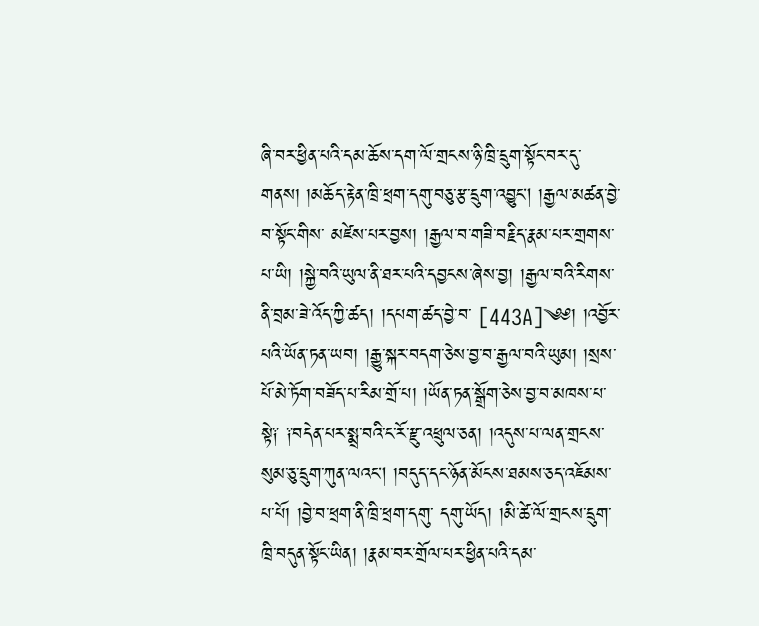ཞི་བར་ཕྱིན་པའི་དམ་ཆོས་དག་ལོ་གྲངས་ཉི་ཁྲི་དྲུག་སྟོང་བར་དུ་གནས། །མཆོད་རྟེན་ཁྲི་ཕྲག་དགུ་བཅུ་རྩ་དྲུག་འབྱུང། །རྒྱལ་མཚན་བྱེ་བ་སྟོང་གིས་ མཛེས་པར་བྱས། །རྒྱལ་བ་གཟི་བརྗིད་རྣམ་པར་གྲགས་པ་ཡི། །སྐྱེ་བའི་ཡུལ་ནི་ཐར་པའི་དབྱངས་ཞེས་བྱ། །རྒྱལ་བའི་རིགས་ནི་བྲམ་ཟེ་འོད་ཀྱི་ཚད། །དཔག་ཚད་བྱེ་བ་ [443A]༄༅། །འབྱོར་པའི་ཡོན་ཏན་ཡབ། །རྒྱུ་སྐར་བདག་ཅེས་བྱ་བ་རྒྱལ་བའི་ཡུམ། །སྲས་པོ་མེ་ཏོག་བཟོད་པ་རིམ་གྲོ་པ། །ཡོན་ཏན་སྒྲོག་ཅེས་བྱ་བ་མཁས་པ་ སྟེ༑ ༑བདེན་པར་སྨྲ་བའི་ང་རོ་རྫུ་འཕྲུལ་ཅན། །འདུས་པ་ལན་གྲངས་སུམ་ཅུ་དྲུག་ཀུན་ལའང། །བདུད་དང་ཉོན་མོངས་ཐམས་ཅད་འཇོམས་པ་པོ། །བྱེ་བ་ཕྲག་ནི་ཁྲི་ཕྲག་དགུ་ དགུ་ཡོད། །མི་ཚེ་ལོ་གྲངས་དྲུག་ཁྲི་བདུན་སྟོང་ཡིན། །རྣམ་བར་གྲོལ་པར་ཕྱིན་པའི་དམ་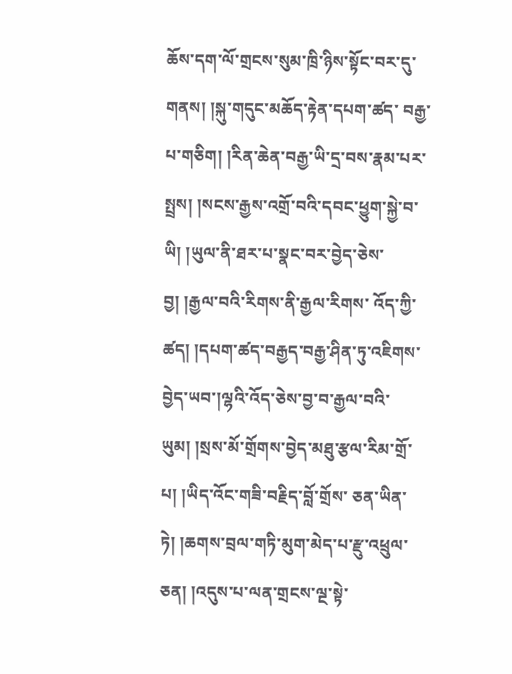ཆོས་དག་ལོ་གྲངས་སུམ་ཁྲི་ཉིས་སྟོང་བར་དུ་གནས། །སྐུ་གདུང་མཆོད་རྟེན་དཔག་ཚད་ བརྒྱ་པ་གཅིག། །རིན་ཆེན་བརྒྱ་ཡི་དྲ་བས་རྣམ་པར་སྤྲས། །སངས་རྒྱས་འགྲོ་བའི་དབང་ཕྱུག་སྐྱེ་བ་ཡི། །ཡུལ་ནི་ཐར་པ་སྣང་བར་བྱེད་ཅེས་བྱ། །རྒྱལ་བའི་རིགས་ནི་རྒྱལ་རིགས་ འོད་ཀྱི་ཚད། །དཔག་ཚད་བརྒྱད་བརྒྱ་ཤིན་ཏུ་འཇིགས་བྱེད་ཡབ་།ལྷའི་འོད་ཅེས་བྱ་བ་རྒྱལ་བའི་ཡུམ། །སྲས་མོ་གྲོགས་བྱེད་མཐུ་རྩལ་རིམ་གྲོ་པ། །ཡིད་འོང་གཟི་བརྗིད་བློ་གྲོས་ ཅན་ཡིན་ཏེ། །ཆགས་བྲལ་གཏི་མུག་མེད་པ་རྫུ་འཕྲུལ་ཅན། །འདུས་པ་ལན་གྲངས་ལྔ་སྟེ་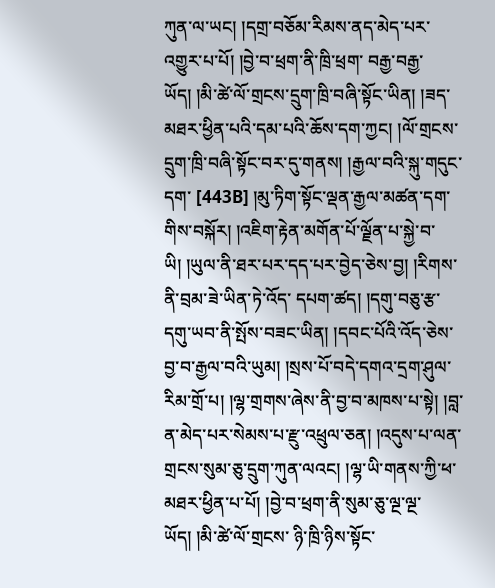ཀུན་ལ་ཡང། །དགྲ་བཅོམ་རིམས་ནད་མེད་པར་འགྱུར་པ་པོ། །བྱེ་བ་ཕྲག་ནི་ཁྲི་ཕྲག་ བརྒྱ་བརྒྱ་ཡོད། །མི་ཚེ་ལོ་གྲངས་དྲུག་ཁྲི་བཞི་སྟོང་ཡིན། །ཟད་མཐར་ཕྱིན་པའི་དམ་པའི་ཆོས་དག་ཀྱང། །ལོ་གྲངས་དྲུག་ཁྲི་བཞི་སྟོང་བར་དུ་གནས། །རྒྱལ་བའི་སྐུ་གདུང་དག་ [443B] །མུ་ཏིག་སྟོང་ལྡན་རྒྱལ་མཚན་དག་གིས་བསྐོར། །འཇིག་རྟེན་མགོན་པོ་ལྗོན་པ་སྐྱེ་བ་ཡི། །ཡུལ་ནི་ཐར་པར་དད་པར་བྱེད་ཅེས་བྱ། །རིགས་ནི་བྲམ་ཟེ་ཡིན་ཏེ་འོད་ དཔག་ཚད། །དགུ་བཅུ་རྩ་དགུ་ཡབ་ནི་སྤོས་བཟང་ཡིན། །དབང་པོའི་འོད་ཅེས་བྱ་བ་རྒྱལ་བའི་ཡུམ། །སྲས་པོ་བདེ་དགའ་དྲག་ཤུལ་རིམ་གྲོ་པ། །ལྷ་གྲགས་ཞེས་ནི་བྱ་བ་མཁས་པ་སྟེ། །བླ་ ན་མེད་པར་སེམས་པ་རྫུ་འཕྲུལ་ཅན། །འདུས་པ་ལན་གྲངས་སུམ་ཅུ་དྲུག་ཀུན་ལའང། །ལྷ་ཡི་གནས་ཀྱི་ཕ་མཐར་ཕྱིན་པ་པོ། །བྱེ་བ་ཕྲག་ནི་སུམ་ཅུ་ལྔ་ལྔ་ཡོད། །མི་ཚེ་ལོ་གྲངས་ ཉི་ཁྲི་ཉིས་སྟོང་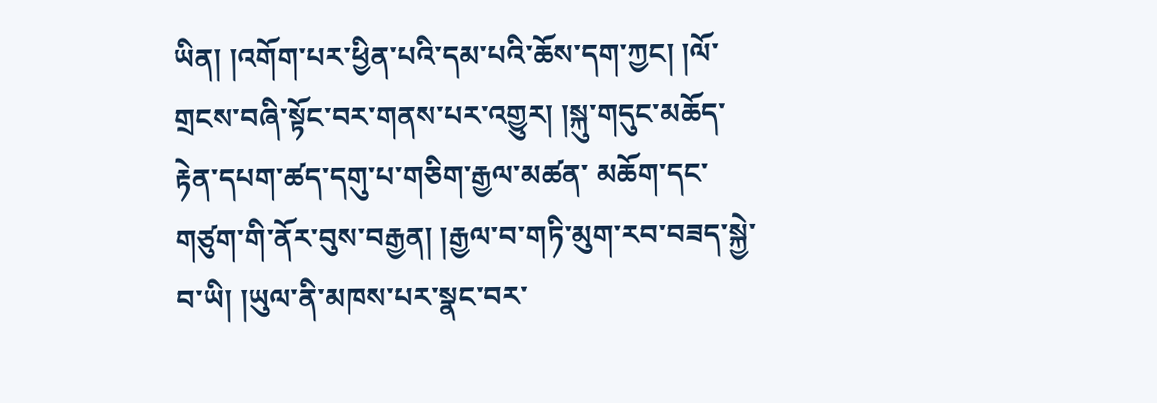ཡིན། །འགོག་པར་ཕྱིན་པའི་དམ་པའི་ཆོས་དག་ཀྱང། །ལོ་གྲངས་བཞི་སྟོང་བར་གནས་པར་འགྱུར། །སྐུ་གདུང་མཆོད་རྟེན་དཔག་ཚད་དགུ་པ་གཅིག་རྒྱལ་མཚན་ མཆོག་དང་གཙུག་གི་ནོར་བུས་བརྒྱན། །རྒྱལ་བ་གཏི་མུག་རབ་བཟད་སྐྱེ་བ་ཡི། །ཡུལ་ནི་མཁས་པར་སྣང་བར་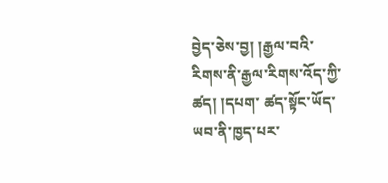བྱེད་ཅེས་བྱ། །རྒྱལ་བའི་རིགས་ནི་རྒྱལ་རིགས་འོད་ཀྱི་ཚད། །དཔག་ ཚད་སྟོང་ཡོད་ཡབ་ནི་ཁྱད་པར་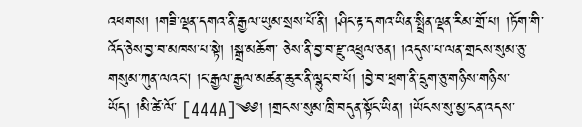འཕགས། །གཟི་ལྡན་དགའ་ནི་རྒྱལ་ཡུམ་སྲས་པོ་ནི། །ཤིང་རྟ་དགའ་ཡིན་སྤྲིན་ལྡན་རིམ་གྲོ་པ། །ཏོག་གི་འོད་ཅེས་བྱ་བ་མཁས་པ་སྟེ། །སྒྲ་མཆོག་ ཅེས་ནི་བྱ་བ་རྫུ་འཕྲུལ་ཅན། །འདུས་པ་ལན་གྲངས་སུམ་ཅུ་གསུམ་ཀུན་ལའང། །ང་རྒྱལ་རྒྱལ་མཚན་ཆུར་ནི་ལྷུང་བ་པོ། །བྱེ་བ་ཕྲག་ནི་དྲུག་ཅུ་གཉིས་གཉིས་ཡོད། །མི་ཚེ་ལོ་ [444A]༄༅། །གྲངས་སུམ་ཁྲི་བདུན་སྟོང་ཡིན། །ཡོངས་སུ་མྱ་ངན་འདས་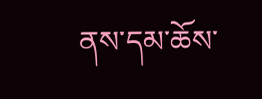ནས་དམ་ཆོས་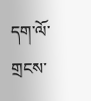དག་ལོ་གྲངས་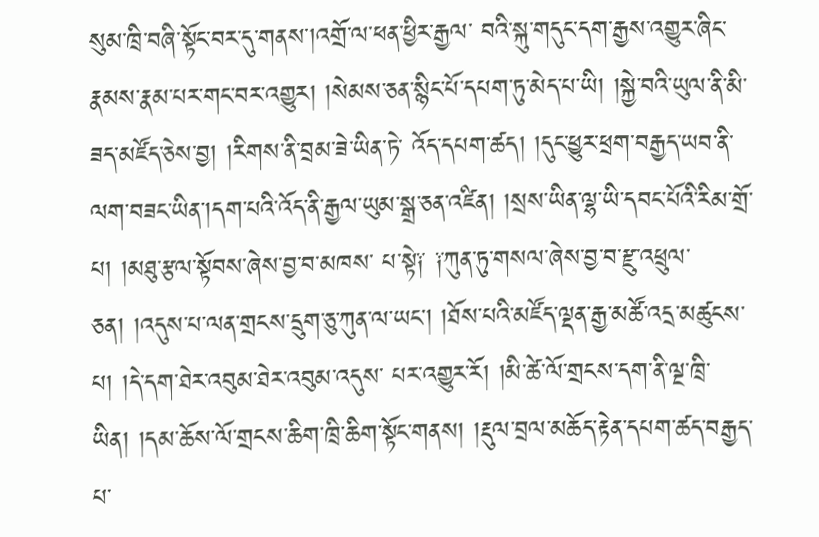སུམ་ཁྲི་བཞི་སྟོང་བར་དུ་གནས་།འགྲོ་ལ་ཕན་ཕྱིར་རྒྱལ་ བའི་སྐུ་གདུང་དག་རྒྱས་འགྱུར་ཞིང་རྣམས་རྣམ་པར་གང་བར་འགྱུར། །སེམས་ཅན་སྙིང་པོ་དཔག་ཏུ་མེད་པ་ཡི། །སྐྱེ་བའི་ཡུལ་ནི་མི་ཟད་མཛོད་ཅེས་བྱ། །རིགས་ནི་བྲམ་ཟེ་ཡིན་ཏེ་ འོད་དཔག་ཚད། །དུང་ཕྱུར་ཕྲག་བརྒྱད་ཡབ་ནི་ལག་བཟང་ཡིན་།དག་པའི་འོད་ནི་རྒྱལ་ཡུམ་སྒྲ་ཅན་འཛིན། །སྲས་ཡིན་ལྷ་ཡི་དབང་པོའི་རིམ་གྲོ་པ། །མཐུ་རྩལ་སྟོབས་ཞེས་བྱ་བ་མཁས་ པ་སྟེ༑ ༑ཀུན་ཏུ་གསལ་ཞེས་བྱ་བ་རྫུ་འཕྲུལ་ཅན། །འདུས་པ་ལན་གྲངས་དྲུག་ཅུ་ཀུན་ལ་ཡང། །ཐོས་པའི་མཛོད་ལྡན་རྒྱ་མཚོ་འདྲ་མཚུངས་པ། །དེ་དག་ཐེར་འབུམ་ཐེར་འབུམ་འདུས་ པར་འགྱུར་རོ། །མི་ཚེ་ལོ་གྲངས་དག་ནི་ལྔ་ཁྲི་ཡིན། །དམ་ཆོས་ལོ་གྲངས་ཆིག་ཁྲི་ཆིག་སྟོང་གནས། །རྡུལ་བྲལ་མཆོད་རྟེན་དཔག་ཚད་བརྒྱད་པ་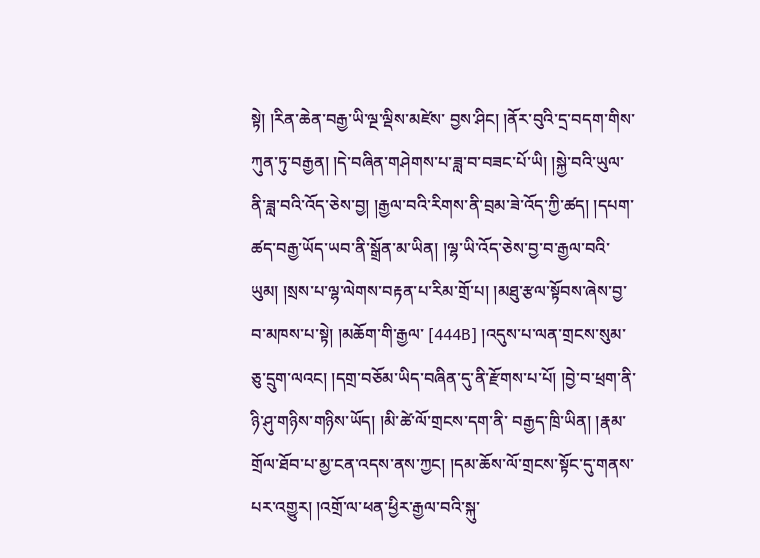སྟེ། །རིན་ཆེན་བརྒྱ་ཡི་ལྔ་ལྡིས་མཛེས་ བྱས་ཤིང། །ནོར་བུའི་དྲ་བདག་གིས་ཀུན་ཏུ་བརྒྱན། །དེ་བཞིན་གཤེགས་པ་ཟླ་བ་བཟང་པོ་ཡི། །སྐྱེ་བའི་ཡུལ་ནི་ཟླ་བའི་འོད་ཅེས་བྱ། །རྒྱལ་བའི་རིགས་ནི་བྲམ་ཟེ་འོད་ཀྱི་ཚད། །དཔག་ ཚད་བརྒྱ་ཡོད་ཡབ་ནི་སྒྲོན་མ་ཡིན། །ལྷ་ཡི་འོད་ཅེས་བྱ་བ་རྒྱལ་བའི་ཡུམ། །སྲས་པ་ལྷ་ལེགས་བརྟན་པ་རིམ་གྲོ་པ། །མཐུ་རྩལ་སྟོབས་ཞེས་བྱ་བ་མཁས་པ་སྟེ། །མཆོག་གི་རྒྱལ་ [444B] །འདུས་པ་ལན་གྲངས་སུམ་ཅུ་དྲུག་ལའང། །དགྲ་བཅོམ་ཡིད་བཞིན་དུ་ནི་རྫོགས་པ་པོ། །བྱེ་བ་ཕྲག་ནི་ཉི་ཤུ་གཉིས་གཉིས་ཡོད། །མི་ཚེ་ལོ་གྲངས་དག་ནི་ བརྒྱད་ཁྲི་ཡིན། །རྣམ་གྲོལ་ཐོབ་པ་མྱ་ངན་འདས་ནས་ཀྱང། །དམ་ཆོས་ལོ་གྲངས་སྟོང་དུ་གནས་པར་འགྱུར། །འགྲོ་ལ་ཕན་ཕྱིར་རྒྱལ་བའི་སྐུ་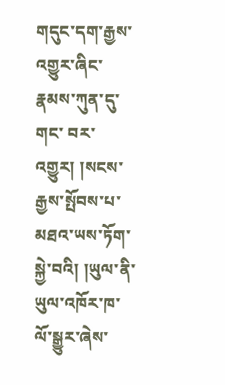གདུང་དག་རྒྱས་འགྱུར་ཞིང་རྣམས་ཀུན་དུ་གང་ བར་འགྱུར། །སངས་རྒྱས་སྤོབས་པ་མཐའ་ཡས་ཏོག་སྐྱེ་བའི། །ཡུལ་ནི་ཡུལ་འཁོར་ཁ་ལོ་སྒྱུར་ཞེས་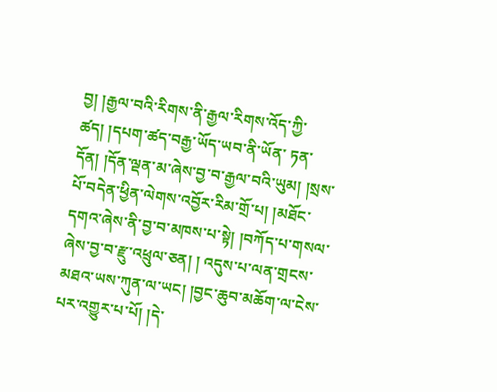བྱ། །རྒྱལ་བའི་རིགས་ནི་རྒྱལ་རིགས་འོད་ཀྱི་ཚད། །དཔག་ཚད་བརྒྱ་ཡོད་ཡབ་ནི་ཡོན་ ཏན་དོན། །དོན་ལྡན་མ་ཞེས་བྱ་བ་རྒྱལ་བའི་ཡུམ། །སྲས་པོ་བདེན་ཕྱིན་ལེགས་འབྱོར་རིམ་གྲོ་པ། །མཐོང་དགའ་ཞེས་ནི་བྱ་བ་མཁས་པ་སྟེ། །བཀོད་པ་གསལ་ཞེས་བྱ་བ་རྫུ་འཕྲུལ་ཅན། ། འདུས་པ་ལན་གྲངས་མཐའ་ཡས་ཀུན་ལ་ཡང། །བྱང་ཆུབ་མཆོག་ལ་ངེས་པར་འགྱུར་པ་པོ། །དེ་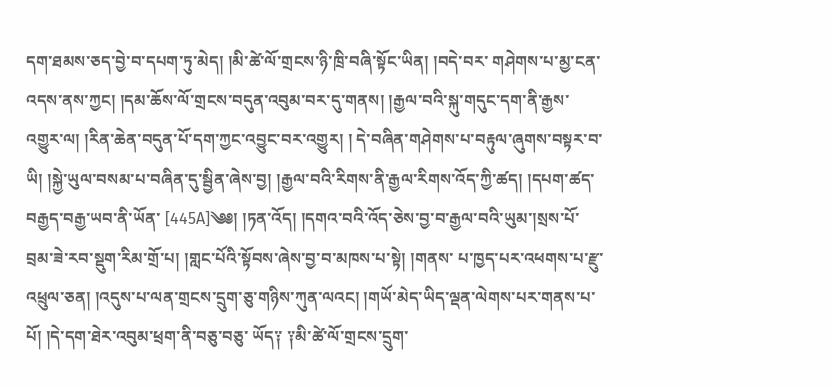དག་ཐམས་ཅད་བྱེ་བ་དཔག་ཏུ་མེད། །མི་ཚེ་ལོ་གྲངས་ཉི་ཁྲི་བཞི་སྟོང་ཡིན། །བདེ་བར་ གཤེགས་པ་མྱ་ངན་འདས་ནས་ཀྱང། །དམ་ཆོས་ལོ་གྲངས་བདུན་འབུམ་བར་དུ་གནས། །རྒྱལ་བའི་སྐུ་གདུང་དག་ནི་རྒྱས་འགྱུར་ལ། །རིན་ཆེན་བདུན་པོ་དག་ཀྱང་འབྱུང་བར་འགྱུར། ། དེ་བཞིན་གཤེགས་པ་བརྟུལ་ཞུགས་བསྟར་བ་ཡི། །སྐྱེ་ཡུལ་བསམ་པ་བཞིན་དུ་སྦྱིན་ཞེས་བྱ། །རྒྱལ་བའི་རིགས་ནི་རྒྱལ་རིགས་འོད་ཀྱི་ཚད། །དཔག་ཚད་བརྒྱད་བརྒྱ་ཡབ་ནི་ཡོན་ [445A]༄༅། །ཏན་འོད། །དགའ་བའི་འོད་ཅེས་བྱ་བ་རྒྱལ་བའི་ཡུམ་།སྲས་པོ་བྲམ་ཟེ་རབ་སྡུག་རིམ་གྲོ་པ། །གླང་པོའི་སྟོབས་ཞེས་བྱ་བ་མཁས་པ་སྟེ། །གནས་ པ་ཁྱད་པར་འཕགས་པ་རྫུ་འཕྲུལ་ཅན། །འདུས་པ་ལན་གྲངས་དྲུག་ཅུ་གཉིས་ཀུན་ལའང། །གཡོ་མེད་ཡིད་ལྡན་ལེགས་པར་གནས་པ་པོ། །དེ་དག་ཐེར་འབུམ་ཕྲག་ནི་བཅུ་བཅུ་ ཡོད༑ ༑མི་ཚེ་ལོ་གྲངས་དྲུག་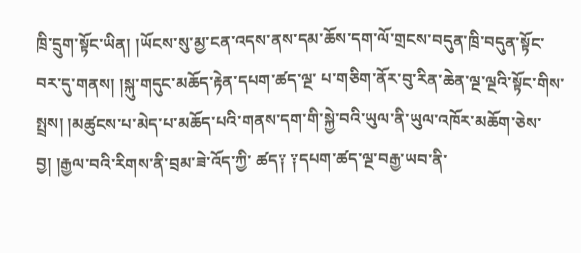ཁྲི་དྲུག་སྟོང་ཡིན། །ཡོངས་སུ་མྱ་ངན་འདས་ནས་དམ་ཆོས་དག་ལོ་གྲངས་བདུན་ཁྲི་བདུན་སྟོང་བར་དུ་གནས། །སྐུ་གདུང་མཆོད་རྟེན་དཔག་ཚད་ལྔ་ པ་གཅིག་ནོར་བུ་རིན་ཆེན་ལྔ་ལྔའི་སྟོང་གིས་སྤྲས། །མཚུངས་པ་མེད་པ་མཆོད་པའི་གནས་དག་གི་སྐྱེ་བའི་ཡུལ་ནི་ཡུལ་འཁོར་མཆོག་ཅེས་བྱ། །རྒྱལ་བའི་རིགས་ནི་བྲམ་ཟེ་འོད་ཀྱི་ ཚད༑ ༑དཔག་ཚད་ལྔ་བརྒྱ་ཡབ་ནི་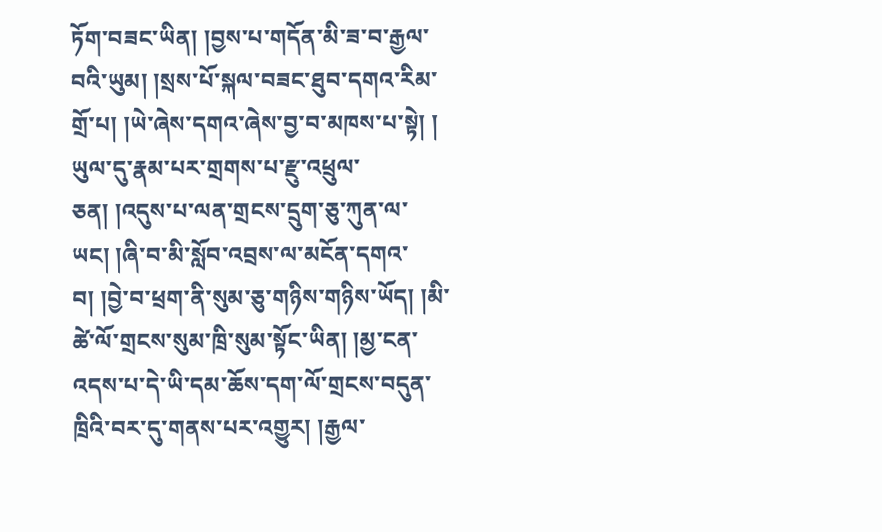ཏོག་བཟང་ཡིན། །བྱས་པ་གདོན་མི་ཟ་བ་རྒྱལ་བའི་ཡུམ། །སྲས་པོ་སྐལ་བཟང་ཐུབ་དགའ་རིམ་གྲོ་པ། །ཡེ་ཞེས་དགའ་ཞེས་བྱ་བ་མཁས་པ་སྟེ། ། ཡུལ་དུ་རྣམ་པར་གྲགས་པ་རྫུ་འཕྲུལ་ཅན། །འདུས་པ་ལན་གྲངས་དྲུག་ཅུ་ཀུན་ལ་ཡང། །ཞི་བ་མི་སློབ་འབྲས་ལ་མངོན་དགའ་བ། །བྱེ་བ་ཕྲག་ནི་སུམ་ཅུ་གཉིས་གཉིས་ཡོད། །མི་ ཚེ་ལོ་གྲངས་སུམ་ཁྲི་སུམ་སྟོང་ཡིན། །མྱ་ངན་འདས་པ་དེ་ཡི་དམ་ཆོས་དག་ལོ་གྲངས་བདུན་ཁྲིའི་བར་དུ་གནས་པར་འགྱུར། །རྒྱལ་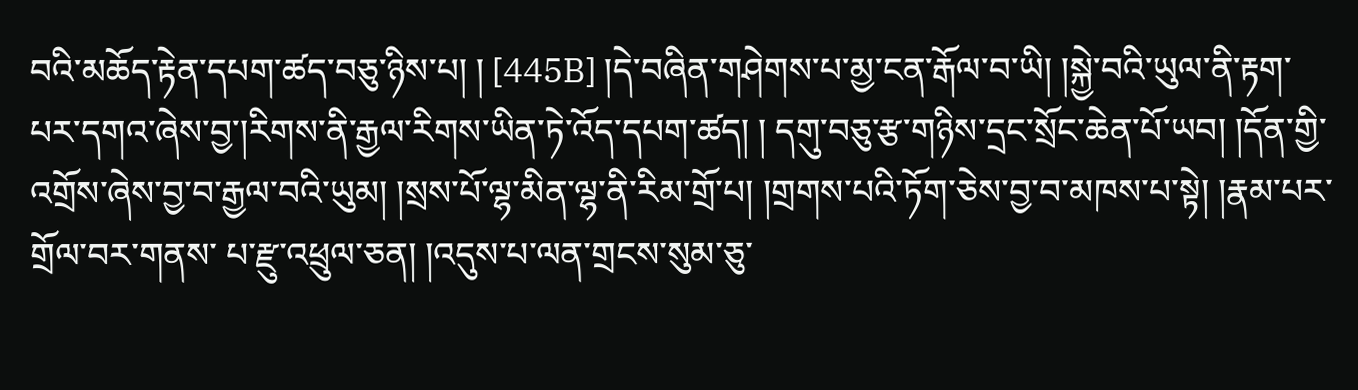བའི་མཆོད་རྟེན་དཔག་ཚད་བཅུ་ཉིས་པ། ། [445B] །དེ་བཞིན་གཤེགས་པ་མྱ་ངན་རྒོལ་བ་ཡི། །སྐྱེ་བའི་ཡུལ་ནི་རྟག་པར་དགའ་ཞེས་བྱ་།རིགས་ནི་རྒྱལ་རིགས་ཡིན་ཏེ་འོད་དཔག་ཚད། ། དགུ་བཅུ་རྩ་གཉིས་དྲང་སྲོང་ཆེན་པོ་ཡབ། །དོན་གྱི་འགྲོས་ཞེས་བྱ་བ་རྒྱལ་བའི་ཡུམ། །སྲས་པོ་ལྷ་མིན་ལྷ་ནི་རིམ་གྲོ་པ། །གྲགས་པའི་ཏོག་ཅེས་བྱ་བ་མཁས་པ་སྟེ། །རྣམ་པར་གྲོལ་བར་གནས་ པ་རྫུ་འཕྲུལ་ཅན། །འདུས་པ་ལན་གྲངས་སུམ་ཅུ་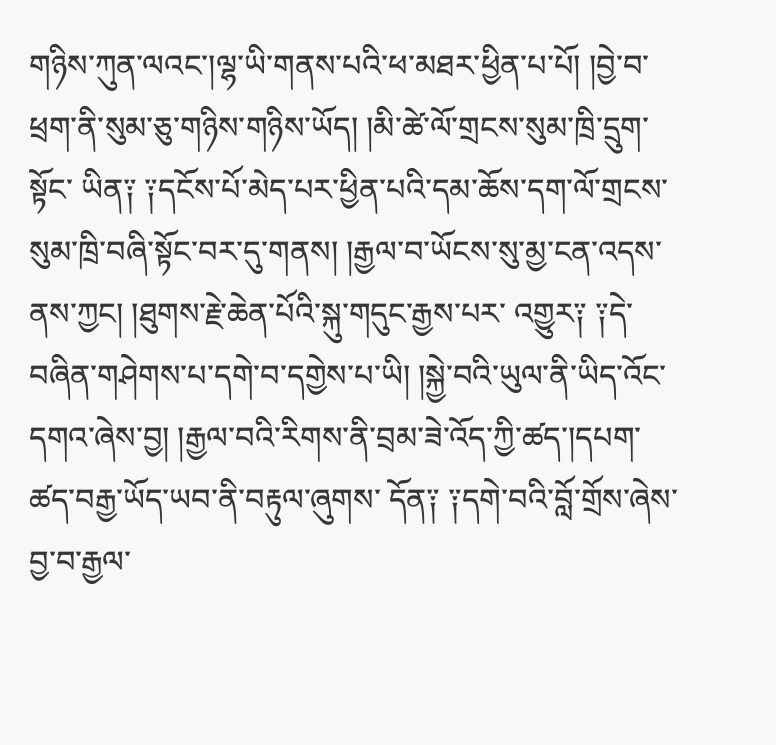གཉིས་ཀུན་ལའང་།ལྷ་ཡི་གནས་པའི་ཕ་མཐར་ཕྱིན་པ་པོ། །བྱེ་བ་ཕྲག་ནི་སུམ་ཅུ་གཉིས་གཉིས་ཡོད། །མི་ཚེ་ལོ་གྲངས་སུམ་ཁྲི་དྲུག་སྟོང་ ཡིན༑ ༑དངོས་པོ་མེད་པར་ཕྱིན་པའི་དམ་ཆོས་དག་ལོ་གྲངས་སུམ་ཁྲི་བཞི་སྟོང་བར་དུ་གནས། །རྒྱལ་བ་ཡོངས་སུ་མྱ་ངན་འདས་ནས་ཀྱང། །ཐུགས་རྗེ་ཆེན་པོའི་སྐུ་གདུང་རྒྱས་པར་ འགྱུར༑ ༑དེ་བཞིན་གཤེགས་པ་དགེ་བ་དགྱེས་པ་ཡི། །སྐྱེ་བའི་ཡུལ་ནི་ཡིད་འོང་དགའ་ཞེས་བྱ། །རྒྱལ་བའི་རིགས་ནི་བྲམ་ཟེ་འོད་ཀྱི་ཚད་།དཔག་ཚད་བརྒྱ་ཡོད་ཡབ་ནི་བརྟུལ་ཞུགས་ དོན༑ ༑དགེ་བའི་བློ་གྲོས་ཞེས་བྱ་བ་རྒྱལ་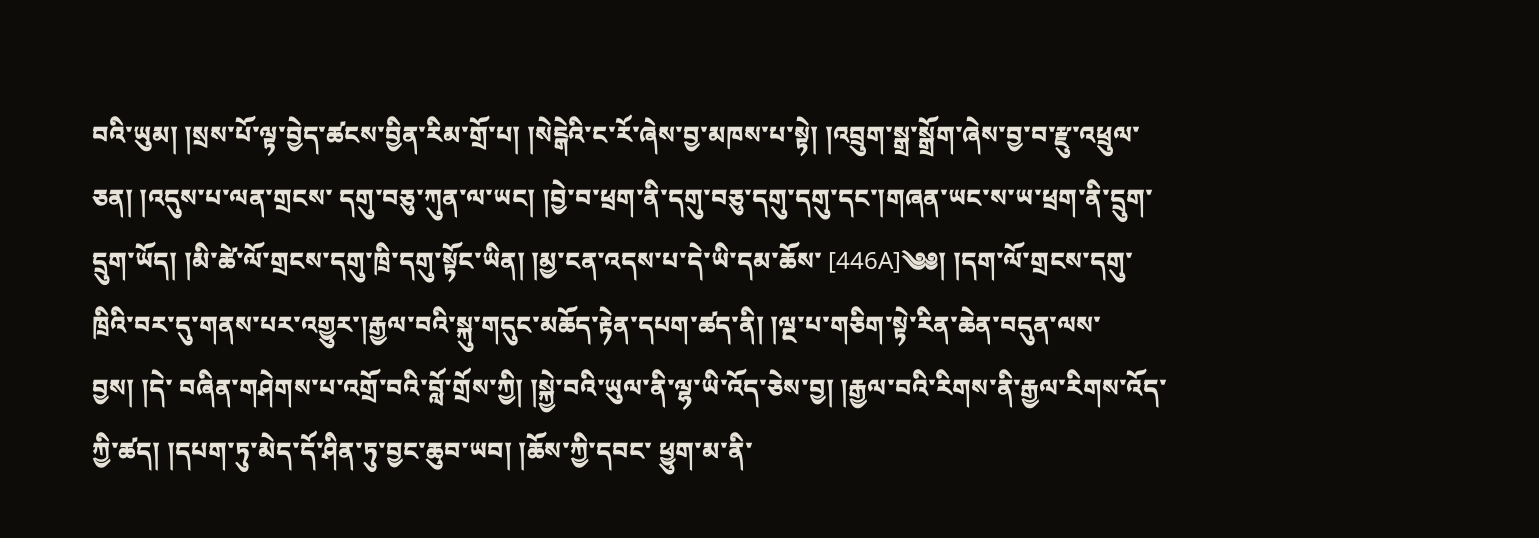བའི་ཡུམ། །སྲས་པོ་ལྟ་བྱེད་ཚངས་བྱིན་རིམ་གྲོ་པ། །སེངྒེའི་ང་རོ་ཞེས་བྱ་མཁས་པ་སྟེ། །འབྲུག་སྒྲ་སྒྲོག་ཞེས་བྱ་བ་རྫུ་འཕྲུལ་ཅན། །འདུས་པ་ལན་གྲངས་ དགུ་བཅུ་ཀུན་ལ་ཡང། །བྱེ་བ་ཕྲག་ནི་དགུ་བཅུ་དགུ་དགུ་དང་།གཞན་ཡང་ས་ཡ་ཕྲག་ནི་དྲུག་དྲུག་ཡོད། །མི་ཚེ་ལོ་གྲངས་དགུ་ཁྲི་དགུ་སྟོང་ཡིན། །མྱ་ངན་འདས་པ་དེ་ཡི་དམ་ཆོས་ [446A]༄༅། །དག་ལོ་གྲངས་དགུ་ཁྲིའི་བར་དུ་གནས་པར་འགྱུར་།རྒྱལ་བའི་སྐུ་གདུང་མཆོད་རྟེན་དཔག་ཚད་ནི། །ལྔ་པ་གཅིག་སྟེ་རིན་ཆེན་བདུན་ལས་བྱས། །དེ་ བཞིན་གཤེགས་པ་འགྲོ་བའི་བློ་གྲོས་ཀྱི། །སྐྱེ་བའི་ཡུལ་ནི་ལྷ་ཡི་འོད་ཅེས་བྱ། །རྒྱལ་བའི་རིགས་ནི་རྒྱལ་རིགས་འོད་ཀྱི་ཚད། །དཔག་ཏུ་མེད་དོ་ཤིན་ཏུ་བྱང་ཆུབ་ཡབ། །ཆོས་ཀྱི་དབང་ ཕྱུག་མ་ནི་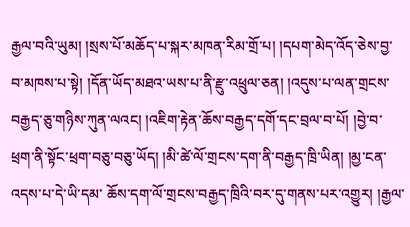རྒྱལ་བའི་ཡུམ། །སྲས་པོ་མཆོད་པ་སྐར་མཁན་རིམ་གྲོ་པ། །དཔག་མེད་འོད་ཅེས་བྱ་བ་མཁས་པ་སྟེ། །དོན་ཡོད་མཐའ་ཡས་པ་ནི་རྫུ་འཕྲུལ་ཅན། །འདུས་པ་ལན་གྲངས་ བརྒྱད་ཅུ་གཉིས་ཀུན་ལའང། །འཇིག་རྟེན་ཆོས་བརྒྱད་དགོ་དང་བྲལ་བ་པོ། །བྱེ་བ་ཕྲག་ནི་སྟོང་ཕྲག་བཅུ་བཅུ་ཡོད། །མི་ཚེ་ལོ་གྲངས་དག་ནི་བརྒྱད་ཁྲི་ཡིན། །མྱ་ངན་འདས་པ་དེ་ཡི་དམ་ ཆོས་དག་ལོ་གྲངས་བརྒྱད་ཁྲིའི་བར་དུ་གནས་པར་འགྱུར། །རྒྱལ་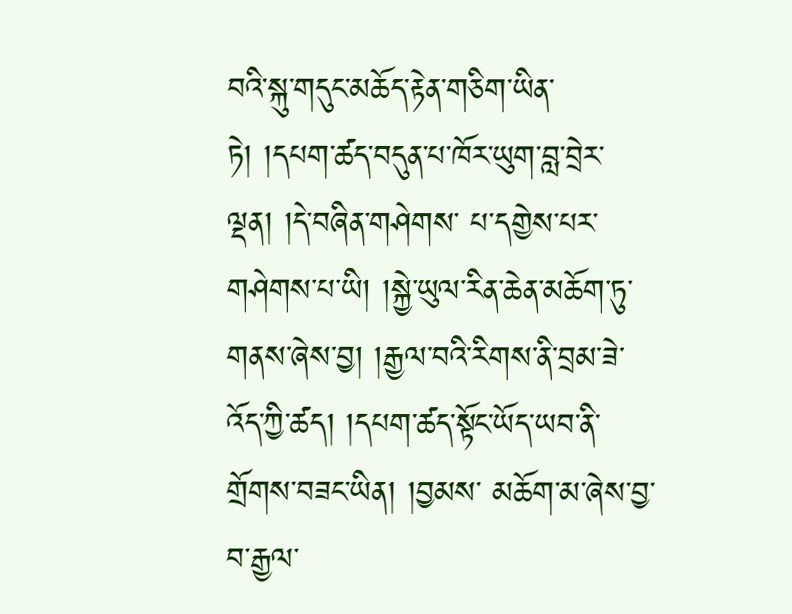བའི་སྐུ་གདུང་མཆོད་རྟེན་གཅིག་ཡིན་ཏེ། །དཔག་ཚད་བདུན་པ་ཁོར་ཡུག་བླ་བྲེར་ལྡན། །དེ་བཞིན་གཤེགས་ པ་དགྱེས་པར་གཤེགས་པ་ཡི། །སྐྱེ་ཡུལ་རིན་ཆེན་མཆོག་ཏུ་གནས་ཞེས་བྱ། །རྒྱལ་བའི་རིགས་ནི་བྲམ་ཟེ་འོད་ཀྱི་ཚད། །དཔག་ཚད་སྟོང་ཡོད་ཡབ་ནི་གྲོགས་བཟང་ཡིན། །བྱམས་ མཆོག་མ་ཞེས་བྱ་བ་རྒྱལ་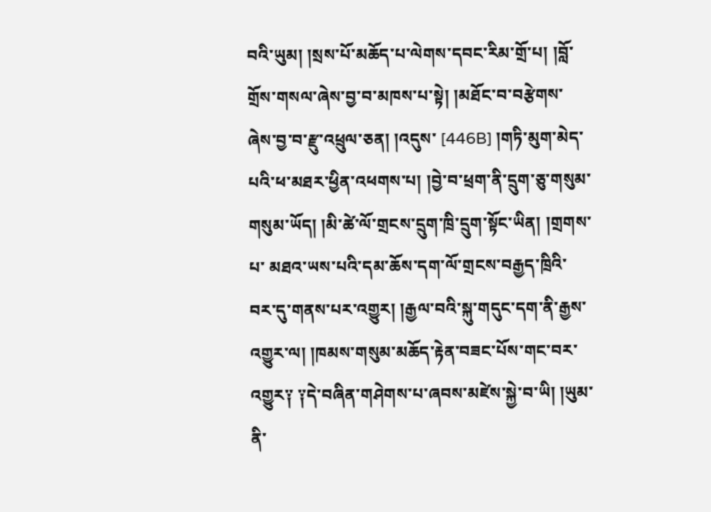བའི་ཡུམ། །སྲས་པོ་མཆོད་པ་ལེགས་དབང་རིམ་གྲོ་པ། །བློ་གྲོས་གསལ་ཞེས་བྱ་བ་མཁས་པ་སྟེ། །མཐོང་བ་བརྩེགས་ཞེས་བྱ་བ་རྫུ་འཕྲུལ་ཅན། །འདུས་ [446B] །གཏི་མུག་མེད་པའི་ཕ་མཐར་ཕྱིན་འཕགས་པ། །བྱེ་བ་ཕྲག་ནི་དྲུག་ཅུ་གསུམ་གསུམ་ཡོད། །མི་ཚེ་ལོ་གྲངས་དྲུག་ཁྲི་དྲུག་སྟོང་ཡིན། །གྲགས་པ་ མཐའ་ཡས་པའི་དམ་ཆོས་དག་ལོ་གྲངས་བརྒྱད་ཁྲིའི་བར་དུ་གནས་པར་འགྱུར། །རྒྱལ་བའི་སྐུ་གདུང་དག་ནི་རྒྱས་འགྱུར་ལ། །ཁམས་གསུམ་མཆོད་རྟེན་བཟང་པོས་གང་བར་ འགྱུར༑ ༑དེ་བཞིན་གཤེགས་པ་ཞབས་མཛེས་སྐྱེ་བ་ཡི། །ཡུམ་ནི་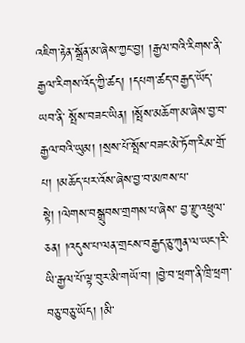འཇིག་རྟེན་སྒྲོན་མ་ཞེས་ཀྱང་བྱ། །རྒྱལ་བའི་རིགས་ནི་རྒྱལ་རིགས་འོད་ཀྱི་ཚད། །དཔག་ཚད་བརྒྱད་ཡོད་ཡབ་ནི་ སྤོས་བཟང་ཡིན། །སྤོས་མཆོག་མ་ཞེས་བྱ་བ་རྒྱལ་བའི་ཡུམ། །སྲས་པོ་སྤོས་བཟང་མེ་ཏོག་རིམ་གྲོ་པ། །མཆོད་པར་འོས་ཞེས་བྱ་བ་མཁས་པ་སྟེ། །ལེགས་བསྒྲུབས་གྲགས་པ་ཞེས་ བྱ་རྫུ་འཕྲུལ་ཅན། །འདུས་པ་ལན་གྲངས་བརྒྱད་ཅུ་ཀུན་ལ་ཡང་།རི་ཡི་རྒྱལ་པོ་ལྟ་བུར་མི་གཡོ་བ། །བྱེ་བ་ཕྲག་ནི་ཁྲི་ཕྲག་བཅུ་བཅུ་ཡོད། །མི་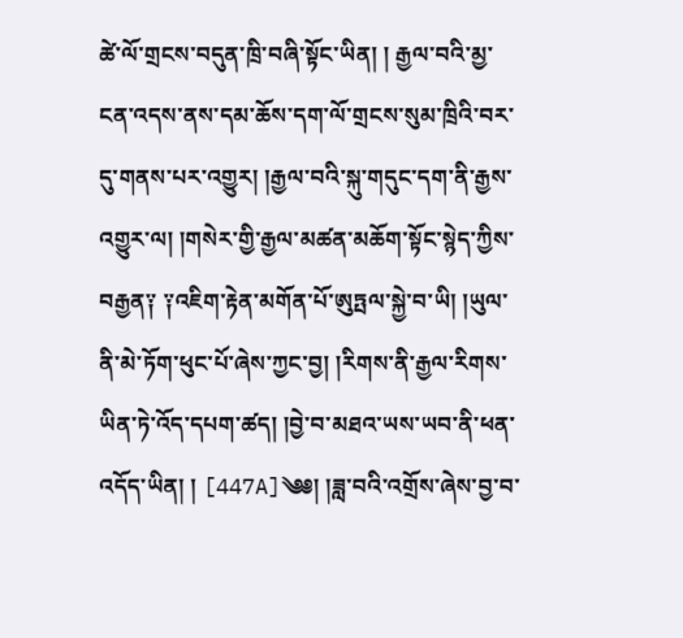ཚེ་ལོ་གྲངས་བདུན་ཁྲི་བཞི་སྟོང་ཡིན། ། རྒྱལ་བའི་མྱ་ངན་འདས་ནས་དམ་ཆོས་དག་ལོ་གྲངས་སུམ་ཁྲིའི་བར་དུ་གནས་པར་འགྱུར། །རྒྱལ་བའི་སྐུ་གདུང་དག་ནི་རྒྱས་འགྱུར་ལ། །གསེར་གྱི་རྒྱལ་མཚན་མཆོག་སྟོང་སྙེད་ཀྱིས་ བརྒྱན༑ ༑འཇིག་རྟེན་མགོན་པོ་ཨུཏྤལ་སྐྱེ་བ་ཡི། །ཡུལ་ནི་མེ་ཏོག་ཕུང་པོ་ཞེས་ཀྱང་བྱ། །རིགས་ནི་རྒྱལ་རིགས་ཡིན་ཏེ་འོད་དཔག་ཚད། །བྱེ་བ་མཐའ་ཡས་ཡབ་ནི་ཕན་འདོད་ཡིན། ། [447A]༄༅། །ཟླ་བའི་འགྲོས་ཞེས་བྱ་བ་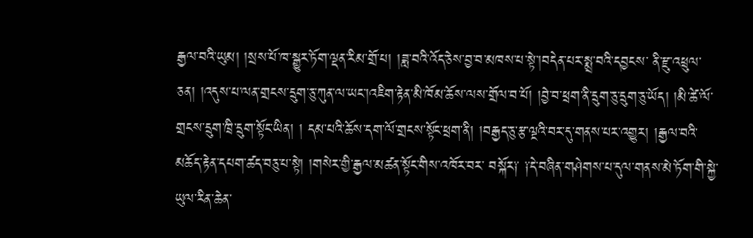རྒྱལ་བའི་ཡུམ། །སྲས་པོ་ཁ་སྒྱུར་ཏོག་ལྡན་རིམ་གྲོ་པ། །ཟླ་བའི་འོད་ཅེས་བྱ་བ་མཁས་པ་སྟེ་།བདེན་པར་སྨྲ་བའི་དབྱངས་ ནི་རྫུ་འཕྲུལ་ཅན། །འདུས་པ་ལན་གྲངས་དྲུག་ཅུ་ཀུན་ལ་ཡང་།འཇིག་རྟེན་མི་ཁོམ་ཆོས་ལས་གྲོལ་བ་པོ། །བྱེ་བ་ཕྲག་ནི་དྲུག་ཅུ་དྲུག་ཅུ་ཡོད། །མི་ཚེ་ལོ་གྲངས་དྲུག་ཁྲི་དྲུག་སྟོང་ཡིན། ། དམ་པའི་ཆོས་དག་ལོ་གྲངས་སྟོང་ཕྲག་ནི། །བརྒྱད་ཅུ་རྩ་ལྔའི་བར་དུ་གནས་པར་འགྱུར། །རྒྱལ་བའི་མཆོད་རྟེན་དཔག་ཚད་བཅུ་པ་སྟེ། །གསེར་གྱི་རྒྱལ་མཚན་སྟོང་གིས་འཁོར་བར་ བསྐོར༑ ༑དེ་བཞིན་གཤེགས་པ་དུལ་གནས་མེ་ཏོག་གི་སྐྱེ་ཡུལ་རིན་ཆེན་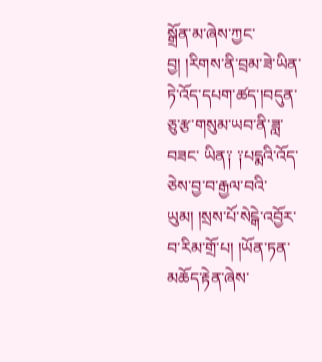སྒྲོན་མ་ཞེས་ཀྱང་བྱ། །རིགས་ནི་བྲམ་ཟེ་ཡིན་ཏེ་འོད་དཔག་ཚད་།བདུན་ཅུ་རྩ་གསུམ་ཡབ་ནི་ཟླ་བཟང་ ཡིན༑ ༑པདྨའི་འོད་ཅེས་བྱ་བ་རྒྱལ་བའི་ཡུམ། །སྲས་པོ་སེངྒེ་འབྱོར་བ་རིམ་གྲོ་པ། །ཡོན་ཏན་མཆོད་རྟེན་ཞེས་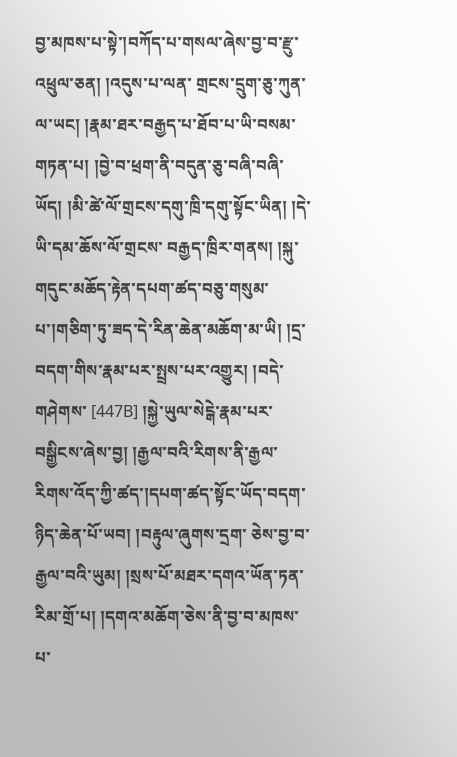བྱ་མཁས་པ་སྟེ་།བཀོད་པ་གསལ་ཞེས་བྱ་བ་རྫུ་འཕྲུལ་ཅན། །འདུས་པ་ལན་ གྲངས་དྲུག་ཅུ་ཀུན་ལ་ཡང། །རྣམ་ཐར་བརྒྱད་པ་ཐོབ་པ་ཡི་བསམ་གཏན་པ། །བྱེ་བ་ཕྲག་ནི་བདུན་ཅུ་བཞི་བཞི་ཡོད། །མི་ཚེ་ལོ་གྲངས་དགུ་ཁྲི་དགུ་སྟོང་ཡིན། །དེ་ཡི་དམ་ཆོས་ལོ་གྲངས་ བརྒྱད་ཁྲིར་གནས། །སྐུ་གདུང་མཆོད་རྟེན་དཔག་ཚད་བཅུ་གསུམ་པ་།གཅིག་ཏུ་ཟད་དེ་རིན་ཆེན་མཆོག་མ་ཡི། །དྲ་བདག་གིས་རྣམ་པར་སྤྲས་པར་འགྱུར། །བདེ་གཤེགས་ [447B] །སྐྱེ་ཡུལ་སེངྒེ་རྣམ་པར་བསྒྱིངས་ཞེས་བྱ། །རྒྱལ་བའི་རིགས་ནི་རྒྱལ་རིགས་འོད་ཀྱི་ཚད་།དཔག་ཚད་སྟོང་ཡོད་བདག་ཉིད་ཆེན་པོ་ཡབ། །བརྟུལ་ཞུགས་དྲག་ ཅེས་བྱ་བ་རྒྱལ་བའི་ཡུམ། །སྲས་པོ་མཐར་དགའ་ཡོན་ཏན་རིམ་གྲོ་པ། །དགའ་མཆོག་ཅེས་ནི་བྱ་བ་མཁས་པ་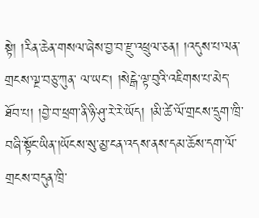སྟེ། །རིན་ཆེན་གསལ་ཞེས་བྱ་བ་རྫུ་འཕྲུལ་ཅན། །འདུས་པ་ལན་གྲངས་ལྔ་བཅུ་ཀུན་ ལ་ཡང། །སེངྒེ་ལྟ་བུའི་འཇིགས་པ་མེད་ཐོབ་པ། །བྱེ་བ་ཕྲག་ནི་ཉི་ཤུ་རེ་རེ་ཡོད། །མི་ཚེ་ལོ་གྲངས་དྲུག་ཁྲི་བཞི་སྟོང་ཡིན་།ཡོངས་སུ་མྱ་ངན་འདས་ནས་དམ་ཆོས་དག་ལོ་གྲངས་བདུན་ཁྲི་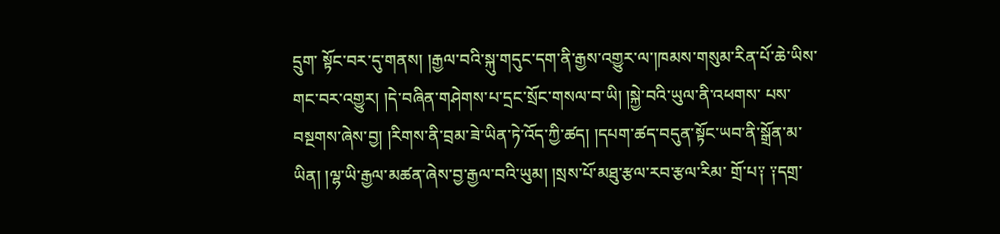དྲུག་ སྟོང་བར་དུ་གནས། །རྒྱལ་བའི་སྐུ་གདུང་དག་ནི་རྒྱས་འགྱུར་ལ་།ཁམས་གསུམ་རིན་པོ་ཆེ་ཡིས་གང་བར་འགྱུར། །དེ་བཞིན་གཤེགས་པ་དྲང་སྲོང་གསལ་བ་ཡི། །སྐྱེ་བའི་ཡུལ་ནི་འཕགས་ པས་བསྔགས་ཞེས་བྱ། །རིགས་ནི་བྲམ་ཟེ་ཡིན་ཏེ་འོད་ཀྱི་ཚད། །དཔག་ཚད་བདུན་སྟོང་ཡབ་ནི་སྒྲོན་མ་ཡིན། །ལྷ་ཡི་རྒྱལ་མཚན་ཞེས་བྱ་རྒྱལ་བའི་ཡུམ། །སྲས་པོ་མཐུ་རྩལ་རབ་རྩལ་རིམ་ གྲོ་པ༑ ༑དགྲ་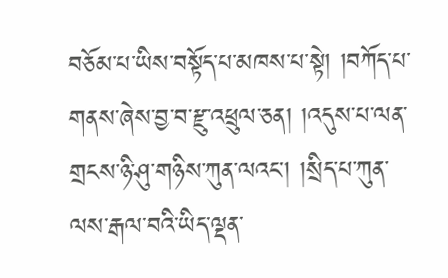བཅོམ་པ་ཡིས་བསྟོད་པ་མཁས་པ་སྟེ། །བཀོད་པ་གནས་ཞེས་བྱ་བ་རྫུ་འཕྲུལ་ཅན། །འདུས་པ་ལན་གྲངས་ཉི་ཤུ་གཉིས་ཀུན་ལའང། །སྲིད་པ་ཀུན་ལས་རྒལ་བའི་ཡིད་ལྡན་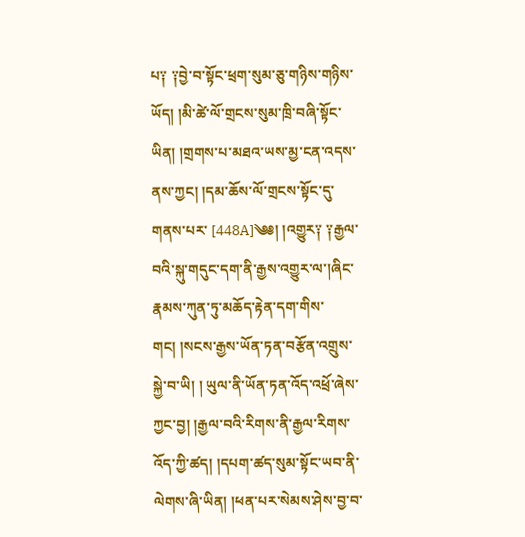པ༑ ༑བྱེ་བ་སྟོང་ཕྲག་སུམ་ཅུ་གཉིས་གཉིས་ཡོད། །མི་ཚེ་ལོ་གྲངས་སུམ་ཁྲི་བཞི་སྟོང་ཡིན། །གྲགས་པ་མཐའ་ཡས་མྱ་ངན་འདས་ནས་ཀྱང། །དམ་ཆོས་ལོ་གྲངས་སྟོང་དུ་གནས་པར་ [448A]༄༅། །འགྱུར༑ ༑རྒྱལ་བའི་སྐུ་གདུང་དག་ནི་རྒྱས་འགྱུར་ལ་།ཞིང་རྣམས་ཀུན་ཏུ་མཆོད་རྟེན་དག་གིས་གང། །སངས་རྒྱས་ཡོན་ཏན་བརྩོན་འགྲུས་སྐྱེ་བ་ཡི། ། ཡུལ་ནི་ཡོན་ཏན་འོད་འཕྲོ་ཞེས་ཀྱང་བྱ། །རྒྱལ་བའི་རིགས་ནི་རྒྱལ་རིགས་འོད་ཀྱི་ཚད། །དཔག་ཚད་སུམ་སྟོང་ཡབ་ནི་ལེགས་ཞི་ཡིན། །ཕན་པར་སེམས་ཤེས་བྱ་བ་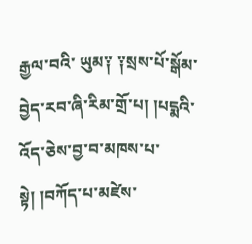རྒྱལ་བའི་ ཡུམ༑ ༑སྲས་པོ་སྒོམ་བྱེད་རབ་ཞི་རིམ་གྲོ་པ། །པདྨའི་འོད་ཅེས་བྱ་བ་མཁས་པ་སྟེ། །བཀོད་པ་མཛེས་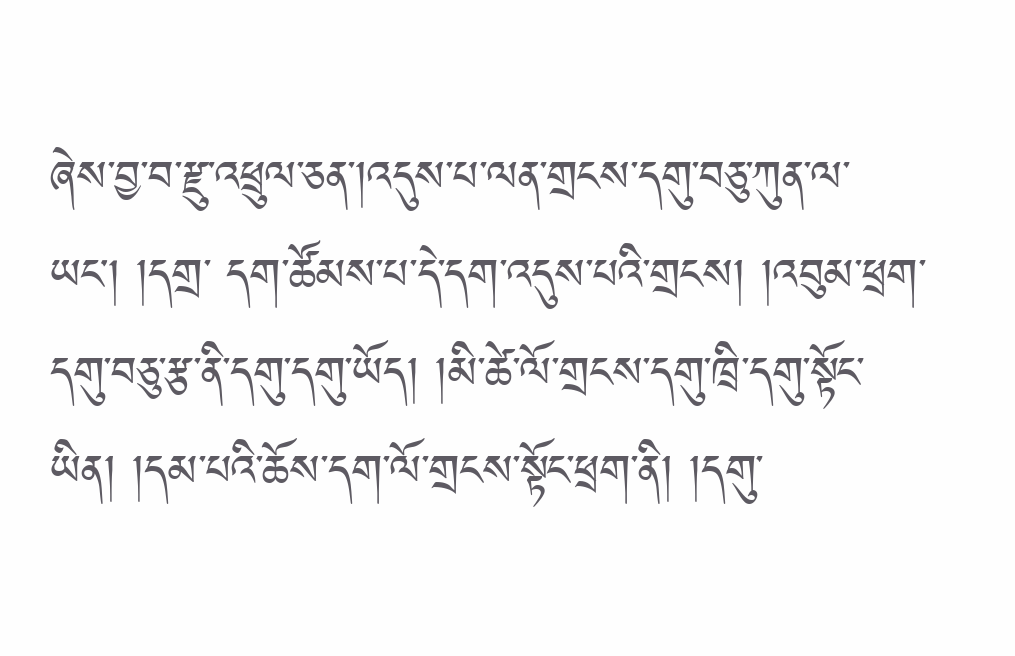ཞེས་བྱ་བ་རྫུ་འཕྲུལ་ཅན་།འདུས་པ་ལན་གྲངས་དགུ་བཅུ་ཀུན་ལ་ཡང། །དགྲ་ དག་ཚོམས་པ་དེ་དག་འདུས་པའི་གྲངས། །འབུམ་ཕྲག་དགུ་བཅུ་རྩ་ནི་དགུ་དགུ་ཡོད། །མི་ཚེ་ལོ་གྲངས་དགུ་ཁྲི་དགུ་སྟོང་ཡིན། །དམ་པའི་ཆོས་དག་ལོ་གྲངས་སྟོང་ཕྲག་ནི། །དགུ་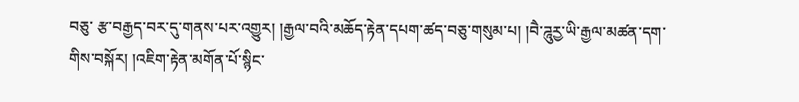བཅུ་ རྩ་བརྒྱད་བར་དུ་གནས་པར་འགྱུར། །རྒྱལ་བའི་མཆོད་རྟེན་དཔག་ཚད་བཅུ་གསུམ་པ། །བཻ་ཌཱུརྱ་ཡི་རྒྱལ་མཚན་དག་གིས་བསྐོར། །འཇིག་རྟེན་མགོན་པོ་སྙིང་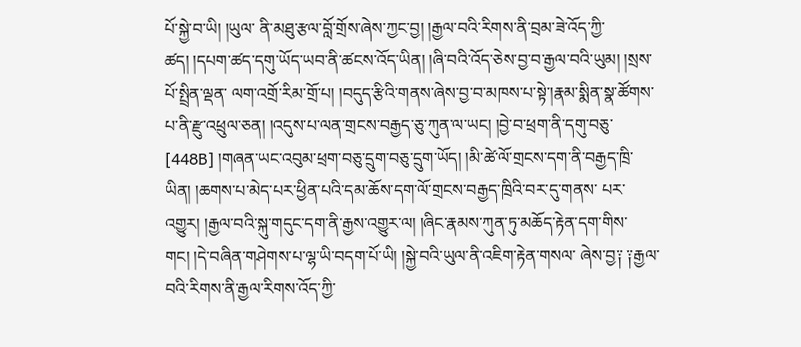པོ་སྐྱེ་བ་ཡི། །ཡུལ་ ནི་མཐུ་རྩལ་བློ་གྲོས་ཞེས་ཀྱང་བྱ། །རྒྱལ་བའི་རིགས་ནི་བྲམ་ཟེ་འོད་ཀྱི་ཚད། །དཔག་ཚད་དགུ་ཡོད་ཡབ་ནི་ཚངས་འོད་ཡིན། །ཞི་བའི་འོད་ཅེས་བྱ་བ་རྒྱལ་བའི་ཡུམ། །སྲས་པོ་སྤྲིན་ལྡན་ ལག་འགྲོ་རིམ་གྲོ་པ། །བདུད་རྩིའི་གནས་ཞེས་བྱ་བ་མཁས་པ་སྟེ་།རྣམ་སྨིན་སྣ་ཚོགས་པ་ནི་རྫུ་འཕྲུལ་ཅན། །འདུས་པ་ལན་གྲངས་བརྒྱད་ཅུ་ཀུན་ལ་ཡང། །བྱེ་བ་ཕྲག་ནི་དགུ་བཅུ་ [448B] །གཞན་ཡང་འབུམ་ཕྲག་བཅུ་དྲུག་བཅུ་དྲུག་ཡོད། །མི་ཚེ་ལོ་གྲངས་དག་ནི་བརྒྱད་ཁྲི་ཡིན། །ཆགས་པ་མེད་པར་ཕྱིན་པའི་དམ་ཆོས་དག་ལོ་གྲངས་བརྒྱད་ཁྲིའི་བར་དུ་གནས་ པར་འགྱུར། །རྒྱལ་བའི་སྐུ་གདུང་དག་ནི་རྒྱས་འགྱུར་ལ། །ཞིང་རྣམས་ཀུན་ཏུ་མཆོད་རྟེན་དག་གིས་གང། །དེ་བཞིན་གཤེགས་པ་ལྷ་ཡི་བདག་པོ་ཡི། །སྐྱེ་བའི་ཡུལ་ནི་འཇིག་རྟེན་གསལ་ ཞེས་བྱ༑ ༑རྒྱལ་བའི་རིགས་ནི་རྒྱལ་རིགས་འོད་ཀྱི་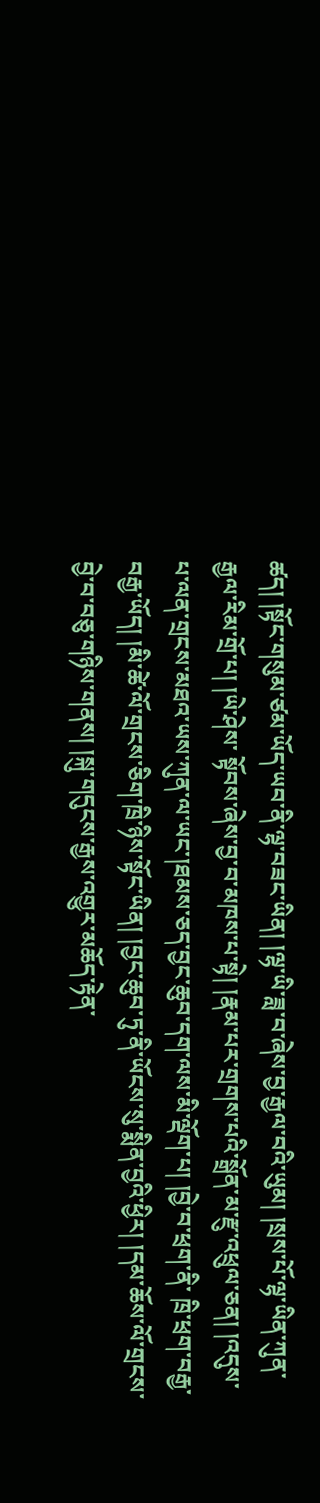ཚད། །སྟོང་གསུམ་ཙམ་ཡོད་ཡབ་ནི་ལྷ་བཟང་ཡིན། །ལྷ་ཡི་ཟླ་བ་ཞེས་བྱ་རྒྱལ་བའི་ཡུམ། །སྲས་པོ་ལྷ་ཡིན་ཀུན་རྒྱལ་རིམ་གྲོ་པ། །ཡེ་ཤེས་ སྟོབས་ཞེས་བྱ་བ་མཁས་པ་སྟེ། །རྣམ་པར་གྲགས་པའི་སྒྲོན་མ་རྫུ་འཕྲུལ་ཅན། །འདུས་པ་ལན་གྲངས་མཐའ་ཡས་ཀུན་ལ་ཡང་།ཐམས་ཅད་བྱང་ཆུབ་དག་ལས་མི་ལྡོག་པ། །བྱེ་བ་ཕྲག་ནི་ ཁྲི་ཕྲག་བརྒྱ་བརྒྱ་ཡོད། །མི་ཚེ་ལོ་གྲངས་ཅིག་ཁྲི་ཉིས་སྟོང་ཡིན། །བྱང་ཆུབ་ཏུ་ནི་ཡོངས་སུ་སྨིན་བྱའི་ཕྱིར། །དམ་ཆོས་ལོ་གྲངས་བྱེ་བ་བཅུ་གཉིས་གནས། །སྐུ་གདུངས་རྒྱས་འགྱུར་མཆོད་རྟེན་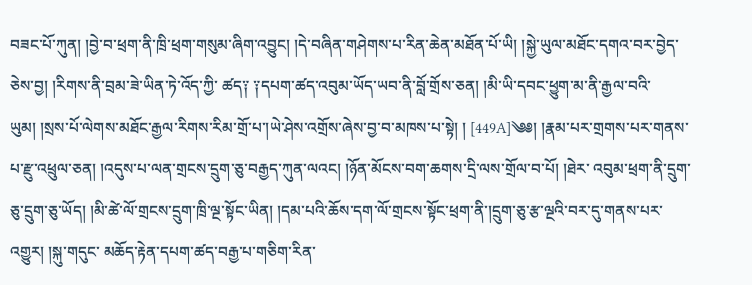བཟང་པོ་ཀུན། །བྱེ་བ་ཕྲག་ནི་ཁྲི་ཕྲག་གསུམ་ཞིག་འབྱུང། །དེ་བཞིན་གཤེགས་པ་རིན་ཆེན་མཐོན་པོ་ཡི། །སྐྱེ་ཡུལ་མཐོང་དགའ་བར་བྱེད་ཅེས་བྱ། །རིགས་ནི་བྲམ་ཟེ་ཡིན་ཏེ་འོད་ཀྱི་ ཚད༑ ༑དཔག་ཚད་འབུམ་ཡོད་ཡབ་ནི་བློ་གྲོས་ཅན། །མི་ཡི་དབང་ཕྱུག་མ་ནི་རྒྱལ་བའི་ཡུམ། །སྲས་པོ་ལེགས་མཐོང་རྒྱལ་རིགས་རིམ་གྲོ་པ་།ཡེ་ཤེས་འགྲོས་ཞེས་བྱ་བ་མཁས་པ་སྟེ། ། [449A]༄༅། །རྣམ་པར་གྲགས་པར་གནས་པ་རྫུ་འཕྲུལ་ཅན། །འདུས་པ་ལན་གྲངས་དྲུག་ཅུ་བརྒྱད་ཀུན་ལའང། །ཉོན་མོངས་བག་ཆགས་དྲི་ལས་གྲོལ་བ་པོ། །ཐེར་ འབུམ་ཕྲག་ནི་དྲུག་ཅུ་དྲུག་ཅུ་ཡོད། །མི་ཚེ་ལོ་གྲངས་དྲུག་ཁྲི་ལྔ་སྟོང་ཡིན། །དམ་པའི་ཆོས་དག་ལོ་གྲངས་སྟོང་ཕྲག་ནི་།དྲུག་ཅུ་རྩ་ལྔའི་བར་དུ་གནས་པར་འགྱུར། །སྐུ་གདུང་ མཆོད་རྟེན་དཔག་ཚད་བརྒྱ་པ་གཅིག་རིན་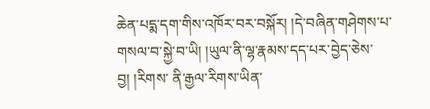ཆེན་པདྨ་དག་གིས་འཁོར་བར་བསྐོར། །དེ་བཞིན་གཤེགས་པ་གསལ་བ་སྐྱེ་བ་ཡི། །ཡུལ་ནི་ལྷ་རྣམས་དད་པར་བྱེད་ཅེས་བྱ། །རིགས་ ནི་རྒྱལ་རིགས་ཡིན་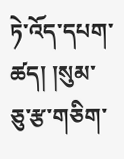ཏེ་འོད་དཔག་ཚད། །སུམ་ཅུ་རྩ་གཅིག་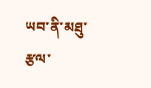ཡབ་ནི་མཐུ་རྩལ་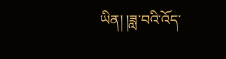ཡིན། །ཟླ་བའི་འོད་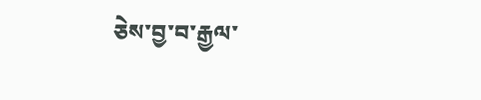ཅེས་བྱ་བ་རྒྱལ་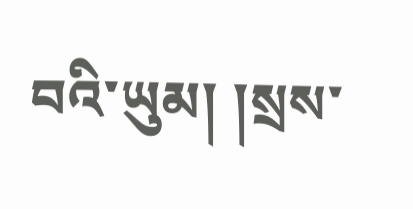བའི་ཡུམ། །སྲས་